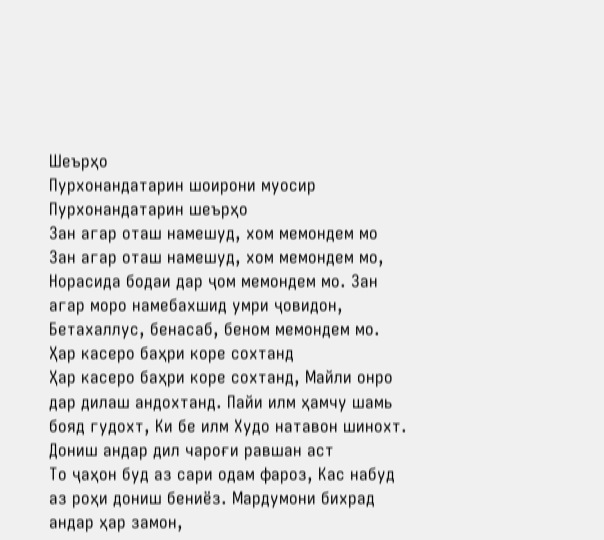Шеърҳо
Пурхонандатарин шоирони муосир
Пурхонандатарин шеърҳо
Зан агар оташ намешуд, хом мемондем мо
Зан агар оташ намешуд, хом мемондем мо, Норасида бодаи дар ҷом мемондем мо. Зан агар моро намебахшид умри ҷовидон, Бетахаллус, бенасаб, беном мемондем мо.
Ҳар касеро баҳри коре сохтанд
Ҳар касеро баҳри коре сохтанд, Майли онро дар дилаш андохтанд. Пайи илм ҳамчу шамь бояд гудохт, Ки бе илм Худо натавон шинохт.
Дониш андар дил чароғи равшан аст
То ҷаҳон буд аз сари одам фароз, Кас набуд аз роҳи дониш бениёз. Мардумони бихрад андар ҳар замон,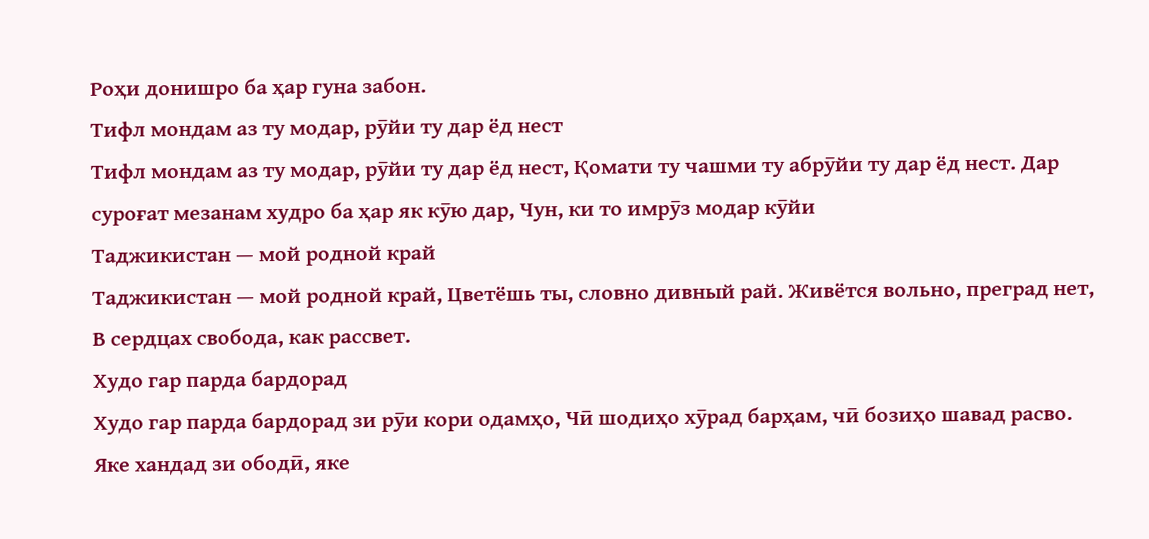Роҳи донишро ба ҳар гуна забон.
Тифл мондам аз ту модар, рӯйи ту дар ёд нест
Тифл мондам аз ту модар, рӯйи ту дар ёд нест, Қомати ту чашми ту абрӯйи ту дар ёд нест. Дар суроғат мезанам худро ба ҳар як кӯю дар, Чун, ки то имрӯз модар кӯйи
Таджикистан — мой родной край
Таджикистан — мой родной край, Цветёшь ты, словно дивный рай. Живётся вольно, преград нет, В сердцах свобода, как рассвет.
Худо гар парда бардорад
Худо гар парда бардорад зи рӯи кори одамҳо, Чӣ шодиҳо хӯрад барҳам, чӣ бозиҳо шавад расво. Яке хандад зи ободӣ, яке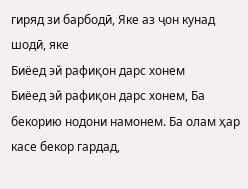гиряд зи барбодӣ, Яке аз ҷон кунад шодӣ, яке
Биёед эй рафиқон дарс хонем
Биёед эй рафиқон дарс хонем, Ба бекорию нодони намонем. Ба олам ҳар касе бекор гардад,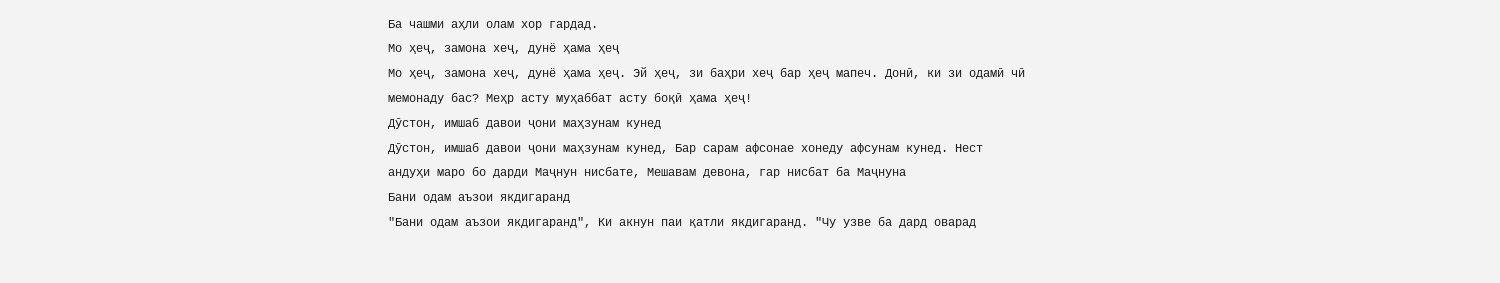Ба чашми аҳли олам хор гардад.
Мо ҳеҷ, замона хеҷ, дунё ҳама ҳеҷ
Мо ҳеҷ, замона хеҷ, дунё ҳама ҳеҷ. Эй ҳеҷ, зи баҳри хеҷ бар ҳеҷ мапеч. Донӣ, ки зи одамӣ чӣ мемонаду бас? Меҳр асту муҳаббат асту боқӣ ҳама ҳеҷ!
Дӯстон, имшаб давои ҷони маҳзунам кунед
Дӯстон, имшаб давои ҷони маҳзунам кунед, Бар сарам афсонае хонеду афсунам кунед. Нест андуҳи маро бо дарди Маҷнун нисбате, Мешавам девона, гар нисбат ба Маҷнуна
Бани одам аъзои якдигаранд
"Бани одам аъзои якдигаранд", Ки акнун паи қатли якдигаранд. "Чу узве ба дард оварад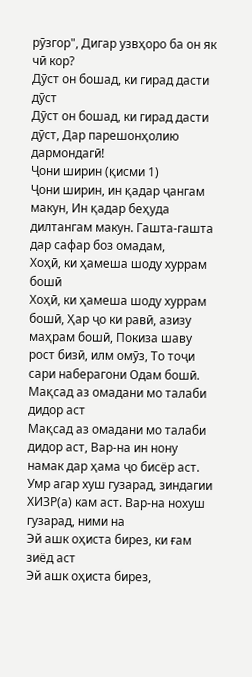рӯзгор", Дигар узвҳоро ба он як чӣ кор?
Дӯст он бошад, ки гирад дасти дӯст
Дӯст он бошад, ки гирад дасти дӯст, Дар парешонҳолию дармондагӣ!
Ҷони ширин (қисми 1)
Ҷони ширин, ин қадар ҷангам макун, Ин қадар беҳуда дилтангам макун. Гашта-гашта дар сафар боз омадам,
Хоҳӣ, ки ҳамеша шоду хуррам бошӣ
Хоҳӣ, ки ҳамеша шоду хуррам бошӣ, Ҳар ҷо ки равӣ, азизу маҳрам бошӣ, Покиза шаву рост бизӣ, илм омӯз, То тоҷи сари наберагони Одам бошӣ.
Мақсад аз омадани мо талаби дидор аст
Мақсад аз омадани мо талаби дидор аст, Вар-на ин нону намак дар ҳама ҷо бисёр аст. Умр агар хуш гузарад, зиндагии ХИЗР(а) кам аст. Вар-на нохуш гузарад, ними на
Эй ашк оҳиста бирез, ки ғам зиёд аст
Эй ашк оҳиста бирез,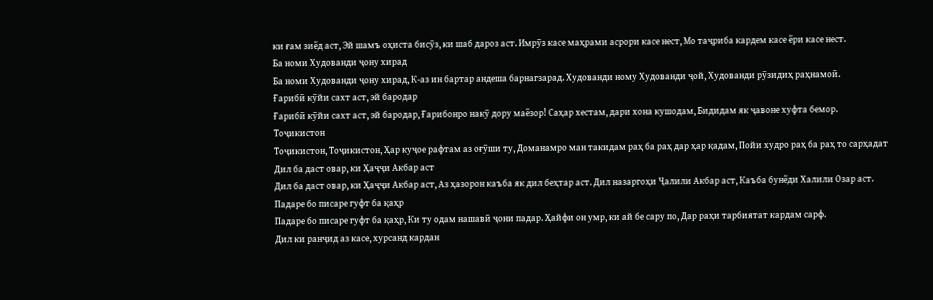ки ғам зиёд аст, Эй шамъ оҳиста бисӯз, ки шаб дароз аст. Имрӯз касе маҳрами асрори касе нест, Мо таҷриба кардем касе ёри касе нест.
Ба номи Худованди ҷону хирад
Ба номи Худованди ҷону хирад, К-аз ин бартар андеша барнагзарад. Худованди ному Худованди ҷой, Худованди рӯзидиҳ раҳнамоӣ.
Ғарибӣ кӯйи сахт аст, эй бародар
Ғарибӣ кӯйи сахт аст, эй бародар, Ғарибонро накӯ дору маёзор! Саҳар хестам, дари хона кушодам, Бидидам як ҷавоне хуфта бемор.
Тоҷикистон
Тоҷикистон, Тоҷикистон, Ҳар куҷое рафтам аз оғӯши ту, Доманамро ман такидам раҳ ба раҳ дар ҳар қадам, Пойи худро раҳ ба раҳ то сарҳадат
Дил ба даст овар, ки Ҳаҷҷи Акбар аст
Дил ба даст овар, ки Ҳаҷҷи Акбар аст, Аз ҳазорон каъба як дил беҳтар аст. Дил назаргоҳи Ҷалили Акбар аст, Каъба бунёди Халили Озар аст.
Падаре бо писаре гуфт ба қаҳр
Падаре бо писаре гуфт ба қаҳр, Ки ту одам нашавӣ ҷони падар. Ҳайфи он умр, ки ай бе сару по, Дар раҳи тарбиятат кардам сарф.
Дил ки ранҷид аз касе, хурсанд кардан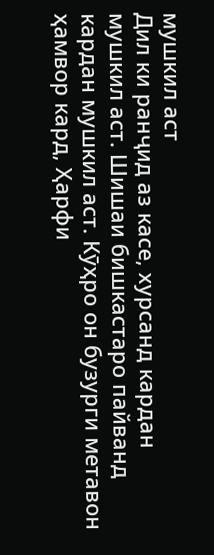мушкил аст
Дил ки ранҷид аз касе, хурсанд кардан мушкил аст. Шишаи бишкастаро пайванд кардан мушкил аст. Кӯҳро он бузурги метавон ҳамвор кард, Ҳарфи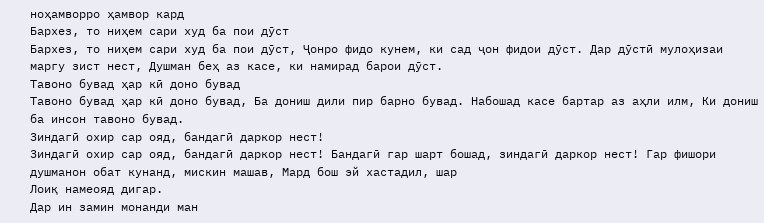ноҳамворро ҳамвор кард
Бархез, то ниҳем сари худ ба пои дӯст
Бархез, то ниҳем сари худ ба пои дӯст, Ҷонро фидо кунем, ки сад ҷон фидои дӯст. Дар дӯстӣ мулоҳизаи маргу зист нест, Душман беҳ аз касе, ки намирад барои дӯст.
Тавоно бувад ҳар кӣ доно бувад
Тавоно бувад ҳар кӣ доно бувад, Ба дониш дили пир барно бувад. Набошад касе бартар аз аҳли илм, Ки дониш ба инсон тавоно бувад.
Зиндагӣ охир сар ояд, бандагӣ даркор нест!
Зиндагӣ охир сар ояд, бандагӣ даркор нест! Бандагӣ гар шарт бошад, зиндагӣ даркор нест! Гар фишори душманон обат кунанд, мискин машав, Мард бош эй хастадил, шар
Лоиқ намеояд дигар.
Дар ин замин монанди ман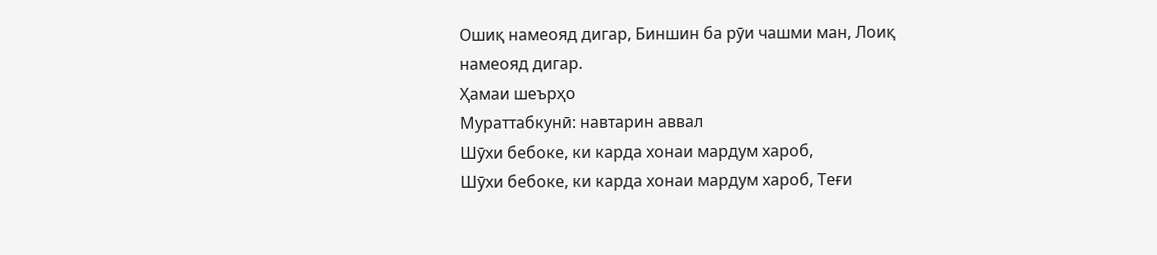Ошиқ намеояд дигар, Биншин ба рӯи чашми ман, Лоиқ намеояд дигар.
Ҳамаи шеърҳо
Мураттабкунӣ: навтарин аввал
Шӯхи бебоке, ки карда хонаи мардум хароб,
Шӯхи бебоке, ки карда хонаи мардум хароб, Теғи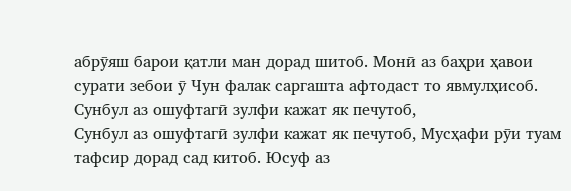абрӯяш барои қатли ман дорад шитоб. Монӣ аз баҳри ҳавои сурати зебои ӯ Чун фалак саргашта афтодаст то явмулҳисоб.
Сунбул аз ошуфтагӣ зулфи кажат як печутоб,
Сунбул аз ошуфтагӣ зулфи кажат як печутоб, Мусҳафи рӯи туам тафсир дорад сад китоб. Юсуф аз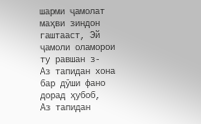шарми ҷамолат маҳви зиндон гаштааст, Эй ҷамоли оламорои ту равшан з-
Аз тапидан хона бар дӯши фано дорад ҳубоб,
Аз тапидан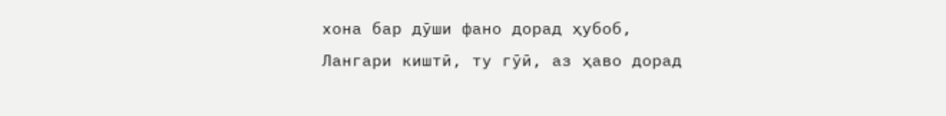хона бар дӯши фано дорад ҳубоб, Лангари киштӣ, ту гӯӣ, аз ҳаво дорад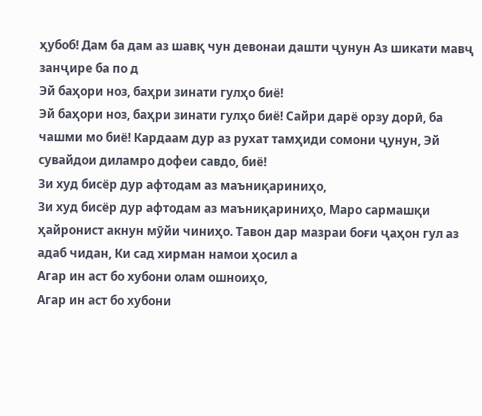ҳубоб! Дам ба дам аз шавқ чун девонаи дашти ҷунун Аз шикати мавҷ занҷире ба по д
Эй баҳори ноз, баҳри зинати гулҳо биё!
Эй баҳори ноз, баҳри зинати гулҳо биё! Сайри дарё орзу дорӣ, ба чашми мо биё! Кардаам дур аз рухат тамҳиди сомони ҷунун, Эй сувайдои диламро дофеи савдо, биё!
Зи худ бисёр дур афтодам аз маъниқариниҳо,
Зи худ бисёр дур афтодам аз маъниқариниҳо, Маро сармашқи ҳайронист акнун мӯйи чиниҳо. Тавон дар мазраи боғи ҷаҳон гул аз адаб чидан, Ки сад хирман намои ҳосил а
Агар ин аст бо хубони олам ошноиҳо,
Агар ин аст бо хубони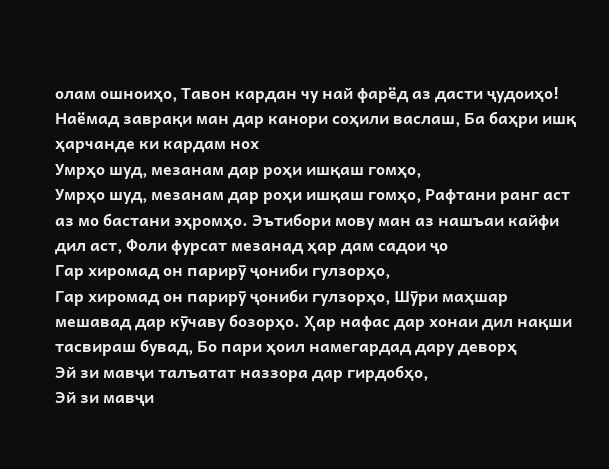олам ошноиҳо, Тавон кардан чу най фарёд аз дасти ҷудоиҳо! Наёмад заврақи ман дар канори соҳили васлаш, Ба баҳри ишқ ҳарчанде ки кардам нох
Умрҳо шуд, мезанам дар роҳи ишқаш гомҳо,
Умрҳо шуд, мезанам дар роҳи ишқаш гомҳо, Рафтани ранг аст аз мо бастани эҳромҳо. Эътибори мову ман аз нашъаи кайфи дил аст, Фоли фурсат мезанад ҳар дам садои ҷо
Гар хиромад он парирӯ ҷониби гулзорҳо,
Гар хиромад он парирӯ ҷониби гулзорҳо, Шӯри маҳшар мешавад дар кӯчаву бозорҳо. Ҳар нафас дар хонаи дил нақши тасвираш бувад, Бо пари ҳоил намегардад дару деворҳ
Эй зи мавҷи талъатат наззора дар гирдобҳо,
Эй зи мавҷи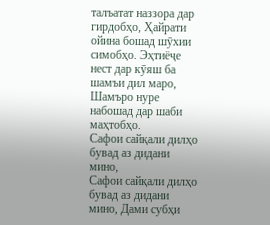талъатат наззора дар гирдобҳо, Ҳайрати ойина бошад шӯхии симобҳо. Эҳтиёҷе нест дар кӯяш ба шамъи дил маро, Шамъро нуре набошад дар шаби маҳтобҳо.
Сафои сайқали дилҳо бувад аз дидани мино,
Сафои сайқали дилҳо бувад аз дидани мино, Дами субҳи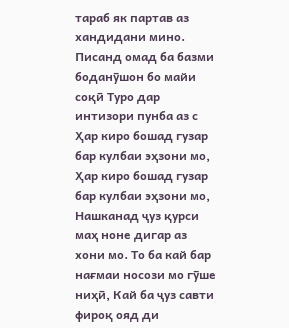тараб як партав аз хандидани мино. Писанд омад ба базми боданӯшон бо майи соқӣ Туро дар интизори пунба аз с
Ҳар киро бошад гузар бар кулбаи эҳзони мо,
Ҳар киро бошад гузар бар кулбаи эҳзони мо, Нашканад ҷуз қурси маҳ ноне дигар аз хони мо. То ба кай бар нағмаи носози мо гӯше ниҳӣ, Кай ба ҷуз савти фироқ ояд ди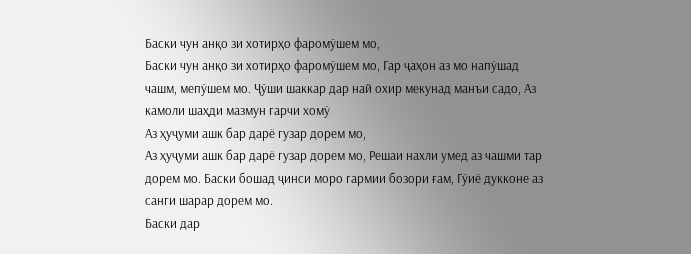Баски чун анқо зи хотирҳо фаромӯшем мо,
Баски чун анқо зи хотирҳо фаромӯшем мо, Гар ҷаҳон аз мо напӯшад чашм, мепӯшем мо. Ҷӯши шаккар дар най охир мекунад манъи садо, Аз камоли шаҳди мазмун гарчи хомӯ
Аз ҳуҷуми ашк бар дарё гузар дорем мо,
Аз ҳуҷуми ашк бар дарё гузар дорем мо, Решаи нахли умед аз чашми тар дорем мо. Баски бошад ҷинси моро гармии бозори ғам, Гӯиё дукконе аз санги шарар дорем мо.
Баски дар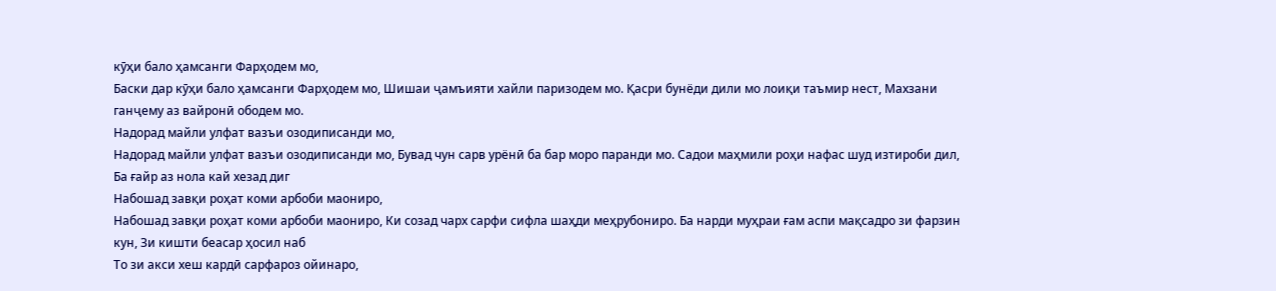кӯҳи бало ҳамсанги Фарҳодем мо,
Баски дар кӯҳи бало ҳамсанги Фарҳодем мо, Шишаи ҷамъияти хайли паризодем мо. Қасри бунёди дили мо лоиқи таъмир нест, Махзани ганҷему аз вайронӣ ободем мо.
Надорад майли улфат вазъи озодиписанди мо,
Надорад майли улфат вазъи озодиписанди мо, Бувад чун сарв урёнӣ ба бар моро паранди мо. Садои маҳмили роҳи нафас шуд изтироби дил, Ба ғайр аз нола кай хезад диг
Набошад завқи роҳат коми арбоби маониро,
Набошад завқи роҳат коми арбоби маониро, Ки созад чарх сарфи сифла шаҳди меҳрубониро. Ба нарди муҳраи ғам аспи мақсадро зи фарзин кун, Зи кишти беасар ҳосил наб
То зи акси хеш кардӣ сарфароз ойинаро,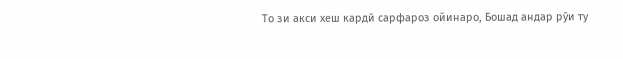То зи акси хеш кардӣ сарфароз ойинаро, Бошад андар рӯи ту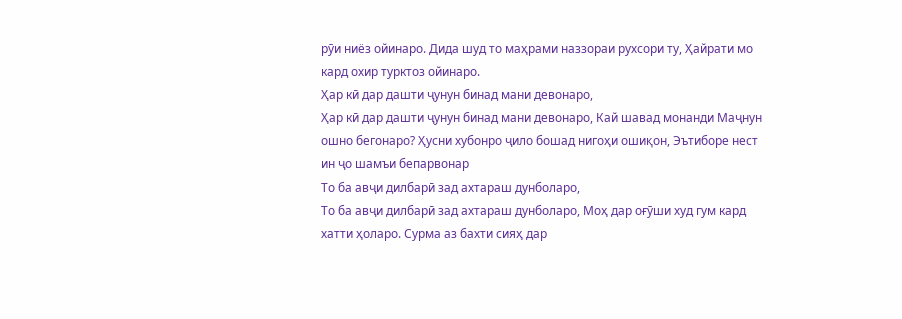рӯи ниёз ойинаро. Дида шуд то маҳрами наззораи рухсори ту, Ҳайрати мо кард охир турктоз ойинаро.
Ҳар кӣ дар дашти ҷунун бинад мани девонаро,
Ҳар кӣ дар дашти ҷунун бинад мани девонаро, Кай шавад монанди Маҷнун ошно бегонаро? Ҳусни хубонро ҷило бошад нигоҳи ошиқон, Эътиборе нест ин ҷо шамъи бепарвонар
То ба авҷи дилбарӣ зад ахтараш дунболаро,
То ба авҷи дилбарӣ зад ахтараш дунболаро, Моҳ дар оғӯши худ гум кард хатти ҳоларо. Сурма аз бахти сияҳ дар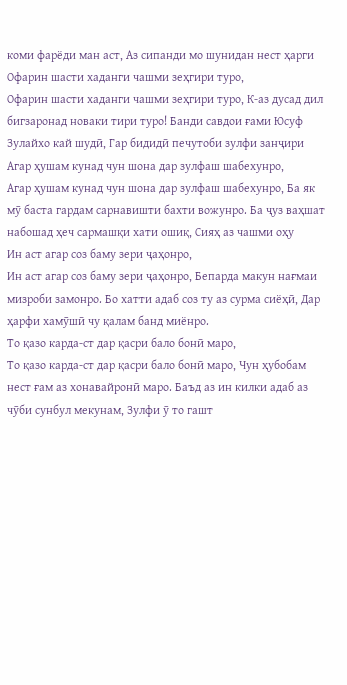коми фарёди ман аст, Аз сипанди мо шунидан нест ҳарги
Офарин шасти хаданги чашми зеҳгири туро,
Офарин шасти хаданги чашми зеҳгири туро, К-аз дусад дил бигзаронад новаки тири туро! Банди савдои ғами Юсуф Зулайхо кай шудӣ, Гар бидидӣ печутоби зулфи занҷири
Агар ҳушам кунад чун шона дар зулфаш шабехунро,
Агар ҳушам кунад чун шона дар зулфаш шабехунро, Ба як мӯ баста гардам сарнавишти бахти вожунро. Ба ҷуз ваҳшат набошад ҳеч сармашқи хати ошиқ, Сияҳ аз чашми оҳу
Ин аст агар соз баму зери ҷаҳонро,
Ин аст агар соз баму зери ҷаҳонро, Бепарда макун нағмаи мизроби замонро. Бо хатти адаб соз ту аз сурма сиёҳӣ, Дар ҳарфи хамӯшӣ чу қалам банд миёнро.
То қазо карда-ст дар қасри бало бонӣ маро,
То қазо карда-ст дар қасри бало бонӣ маро, Чун ҳубобам нест ғам аз хонавайронӣ маро. Баъд аз ин килки адаб аз чӯби сунбул мекунам, Зулфи ӯ то гашт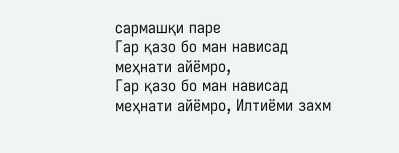сармашқи паре
Гар қазо бо ман нависад меҳнати айёмро,
Гар қазо бо ман нависад меҳнати айёмро, Илтиёми захм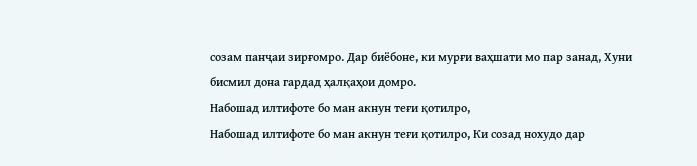созам панҷаи зирғомро. Дар биёбоне, ки мурғи ваҳшати мо пар занад, Хуни бисмил дона гардад ҳалқаҳои домро.
Набошад илтифоте бо ман акнун теғи қотилро,
Набошад илтифоте бо ман акнун теғи қотилро, Ки созад нохудо дар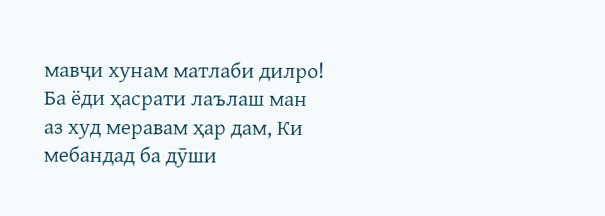мавҷи хунам матлаби дилро! Ба ёди ҳасрати лаълаш ман аз худ меравам ҳар дам, Ки мебандад ба дӯши